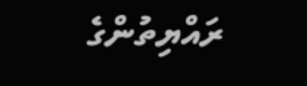ރައްޔިތުންގެ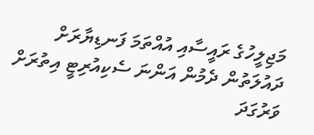މަޖިލީހުގެ ރައީސާއި އުއްތަމަ ފަނޑިޔާރަށް ދައުލަތުން ދެމުން އަންނަ ސެކިއުރިޓީ އިތުރަށް ވަރުގަދަ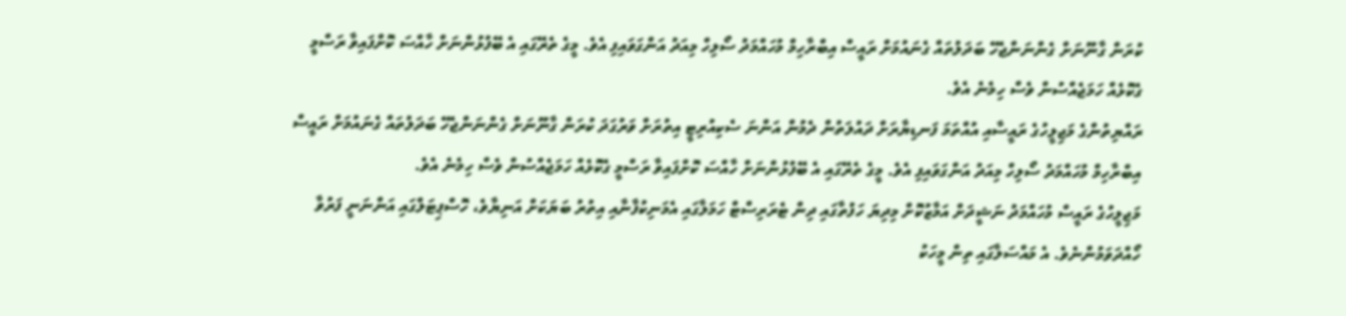ކުރަން ގާނޫނަށް ގެންނަންޖެހޭ ބަދަލުތައް ގެނައުމަށް ރައީސް އިބްރާހިމް މުހައްމަދު ސޯލިހް މިއަދު އަންގަވައިފި އެވެ. މީގެ ތެރޭގައި އެ ބޭފުޅުންނަށް ހާއްސަ ކޮށްފައިވާ ރަސްމީ ގެކޮޅެއް ހަމަޖެއްސުން ވެސް ހިމެނެ އެވެ.
ރައްޔިތުންގެ މަޖިލީހުގެ ރައީސާއި އުއްތަމަ ފަނޑިޔާރަށް ދައުލަތުން ދެމުން އަންނަ ސެކިއުރިޓީ އިތުރަށް ވަރުގަދަ ކުރަން ގާނޫނަށް ގެންނަންޖެހޭ ބަދަލުތައް ގެނައުމަށް ރައީސް އިބްރާހިމް މުހައްމަދު ސޯލިހް މިއަދު އަންގަވައިފި އެވެ. މީގެ ތެރޭގައި އެ ބޭފުޅުންނަށް ހާއްސަ ކޮށްފައިވާ ރަސްމީ ގެކޮޅެއް ހަމަޖެއްސުން ވެސް ހިމެނެ އެވެ.
މަޖިލީހުގެ ރައީސް މުހައްމަދު ނަޝީދަށް އަމާޒުކޮށް މިދިޔަ ހަފުތާގައި ދިން ޓެރަރިސްޓް ހަމަލާގައި އެމަނިކުފާނާއި އިތުރު ބަޔަކަށް އަނިޔާވެ، ހޮސްޕިޓަލްގައި އަންނަނީ ފަރުވާ ހޯއްދަވަމުންނެވެ. އެ މައްސަލާގައި ތިން މީހަކު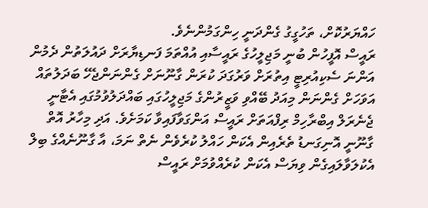ހައްޔަރުކޮށް، ތަހުގީގު ގެންދަނީ ހިންގަމުންނެވެ.
ރައީސް އޮފީހުން ބުނީ މަޖިލީހުގެ ރައީސާއި އުއްތަމަ ފަނޑިޔާރަށް ދައުލަތުން ދެމުން އަންނަ ސެކިއުރިޓީ އިތުރަށް ވަރުގަދަ ކުރަން ގާނޫނަށް ގެންނަންޖެހޭ ބަދަލުތައް އަވަހަށް ގެންނަން މިއަދު ބޭއްވި ވަޒީރުންގެ މަޖިލީހުގައި ބައްދަލުވުމުގައި އެޓާނީ ޖެނެރަލް އިބްރާހިމް ރިފްއަތަށް ރައީސް އަންގަވާފައިވާ ކަމަށެވެ. އަދި މިހާރު އޮތް ގާނޫނީ އޮނިގަނޑު ތެރެއިން އެކަން ހައްލު ކުރެވެން ނެތް ނަމަ، އާ ގާނޫނެއްގެ ބިލް އެކުލަވާލައިގެން ވިޔަސް އެކަން ކުރެއްވުމަށް ރައީސް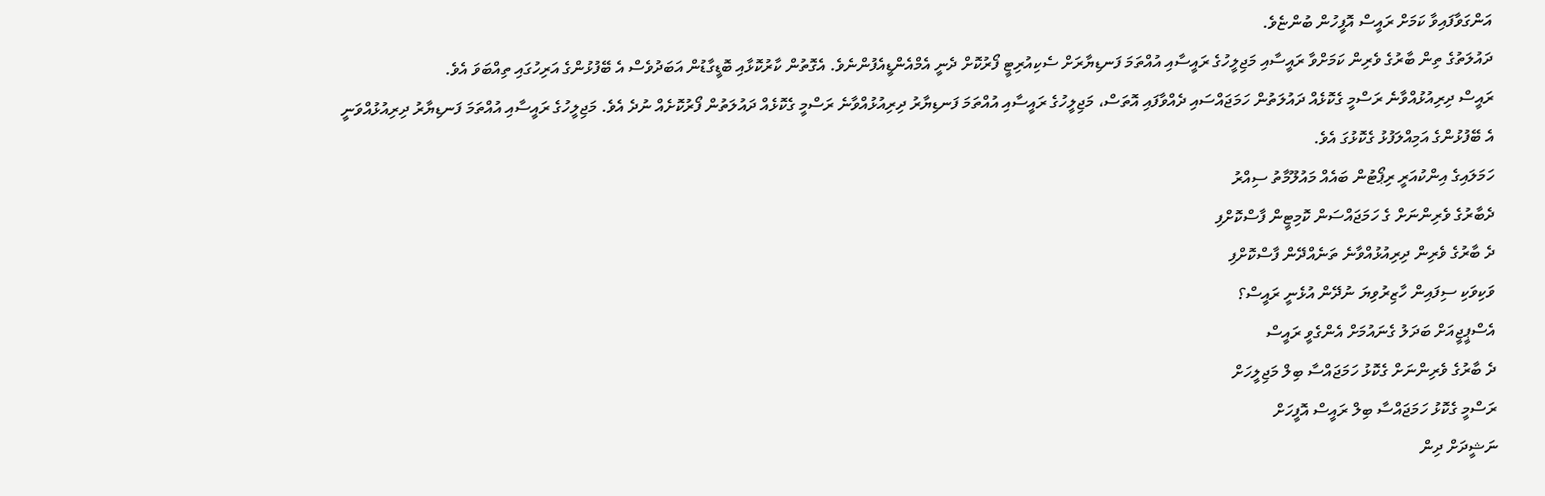އަންގަވާފައިވާ ކަމަށް ރައީސް އޮފީހުން ބުންޏެވެ.
ދައުލަތުގެ ތިން ބާރުގެ ވެރިން ކަމަށްވާ ރައީސާއި މަޖިލީހުގެ ރައީސާއި އުއްތަމަ ފަނޑިޔާރަށް ސެކިއުރިޓީ ފޯރުކޮށް ދެނީ އެމްއެންޑީއެފުންނެވެ. އެގޮތުން ކާރުކޮޅާއި ބޮޑީގާޑުން އަބަދުވެސް އެ ބޭފުޅުންގެ އަރިހުގައި ތިއްބަވަ އެވެ.
ރައީސް ދިރިއުޅުއްވާނެ ރަސްމީ ގެކޮޅެއް ދައުލަތުން ހަމަޖައްސައި ދެއްވާފައި އޮތަސް، މަޖިލީހުގެ ރައީސާއި އުއްތަމަ ފަނޑިޔާރު ދިރިއުޅުއްވާނެ ރަސްމީ ގެކޮޅެއް ދައުލަތުން ފޯރުކޮށެއް ނުދެ އެވެ. މަޖިލީހުގެ ރައީސާއި އުއްތަމަ ފަނޑިޔާރު ދިރިއުޅުއްވަނީ އެ ބޭފުޅުންގެ އަމިއްލަފުޅު ގެކޮޅުގަ އެވެ.
ހަމަލައިގެ އިންކުއަރީ ރިޕޯޓުން ބައެއް މައުލޫމާތު ސިއްރު
ދެބާރުގެ ވެރިންނަށް ގެ ހަމަޖައްސަން ކޮމިޓީން ފާސްކޮށްފި
ދެ ބާރުގެ ވެރިން ދިރިއުޅުއްވާނެ ތަނެއްދޭން ފާސްކޮށްފި
ވަކިވަކި ސިފައިން ހާޒިރުވިޔަ ނުދޭން އުޅެނީ ރައީސް؟
އެސްޕީޖީއަށް ބަދަލު ގެނައުމަށް އެންގެވީ ރައީސް
ދެ ބާރުގެ ވެރިންނަށް ގެކޮޅު ހަމަޖައްސާ ބިލް މަޖިލީހަށް
ރަސްމީ ގެކޮޅު ހަމަޖައްސާ ބިލް ރައީސް އޮފީހަށް
ނަޝީދަށް ދިން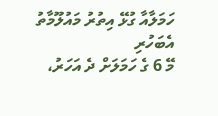ހަމަލާއާ ގުޅޭ އިތުރު މައުލޫމާތު އެބަހުރި
މޭ 6 ގެ ހަމަލަށް ދެ އަހަރު،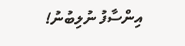އިންސާފު ނުލިބުނު!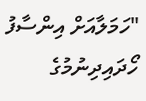"ހަމަލާއަށް އިންސާފު ހޯދައިދިނުމުގެ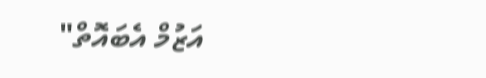އަޒުމް އެބައޮތް"